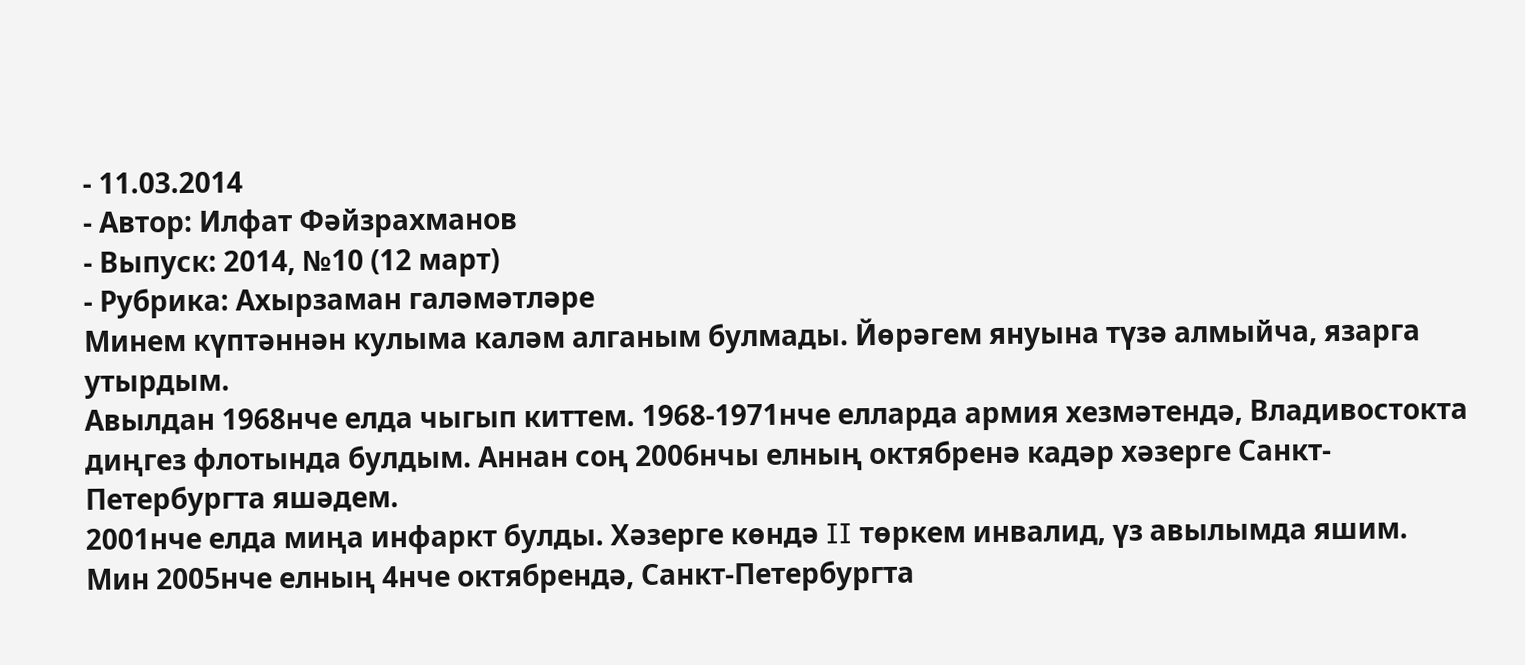- 11.03.2014
- Автор: Илфат Фәйзрахманов
- Выпуск: 2014, №10 (12 март)
- Рубрика: Ахырзаман галәмәтләре
Минем күптәннән кулыма каләм алганым булмады. Йөрәгем януына түзә алмыйча, язарга утырдым.
Авылдан 1968нче елда чыгып киттем. 1968-1971нче елларда армия хезмәтендә, Владивостокта диңгез флотында булдым. Аннан соң 2006нчы елның октябренә кадәр хәзерге Санкт-Петербургта яшәдем.
2001нче елда миңа инфаркт булды. Хәзерге көндә II төркем инвалид, үз авылымда яшим.
Мин 2005нче елның 4нче октябрендә, Санкт-Петербургта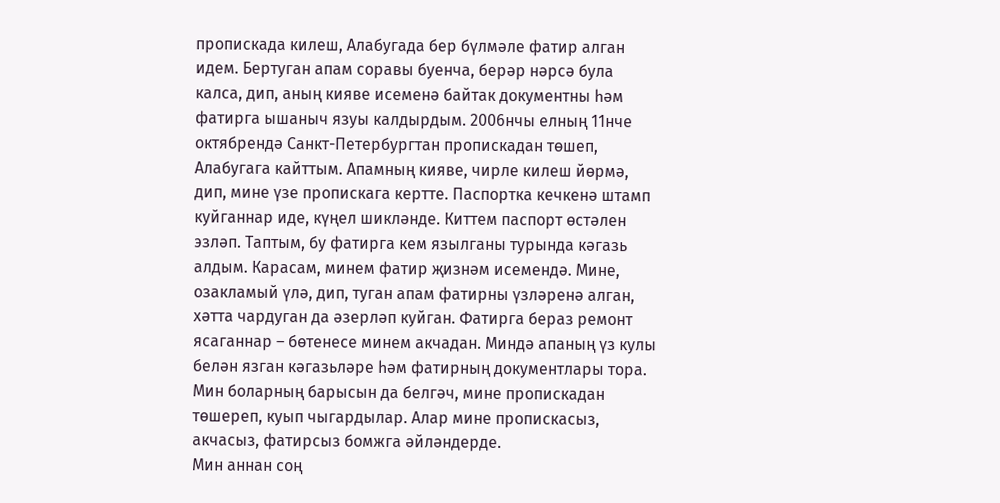пропискада килеш, Алабугада бер бүлмәле фатир алган идем. Бертуган апам соравы буенча, берәр нәрсә була калса, дип, аның кияве исеменә байтак документны һәм фатирга ышаныч язуы калдырдым. 2006нчы елның 11нче октябрендә Санкт-Петербургтан пропискадан төшеп, Алабугага кайттым. Апамның кияве, чирле килеш йөрмә, дип, мине үзе пропискага кертте. Паспортка кечкенә штамп куйганнар иде, күңел шикләнде. Киттем паспорт өстәлен эзләп. Таптым, бу фатирга кем язылганы турында кәгазь алдым. Карасам, минем фатир җизнәм исемендә. Мине, озакламый үлә, дип, туган апам фатирны үзләренә алган, хәтта чардуган да әзерләп куйган. Фатирга бераз ремонт ясаганнар – бөтенесе минем акчадан. Миндә апаның үз кулы белән язган кәгазьләре һәм фатирның документлары тора. Мин боларның барысын да белгәч, мине пропискадан төшереп, куып чыгардылар. Алар мине пропискасыз, акчасыз, фатирсыз бомжга әйләндерде.
Мин аннан соң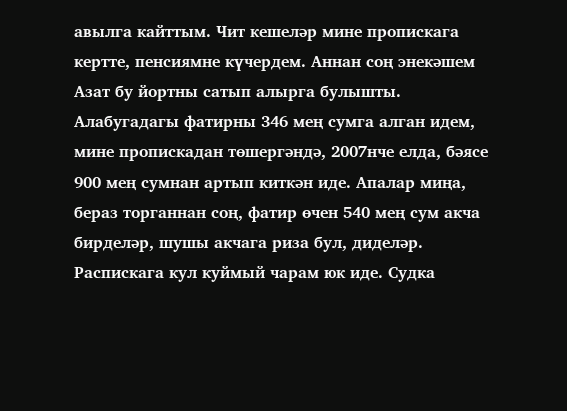авылга кайттым. Чит кешеләр мине пропискага кертте, пенсиямне күчердем. Аннан соң энекәшем Азат бу йортны сатып алырга булышты.
Алабугадагы фатирны 346 мең сумга алган идем, мине пропискадан төшергәндә, 2007нче елда, бәясе 900 мең сумнан артып киткән иде. Апалар миңа, бераз торганнан соң, фатир өчен 540 мең сум акча бирделәр, шушы акчага риза бул, диделәр. Распискага кул куймый чарам юк иде. Судка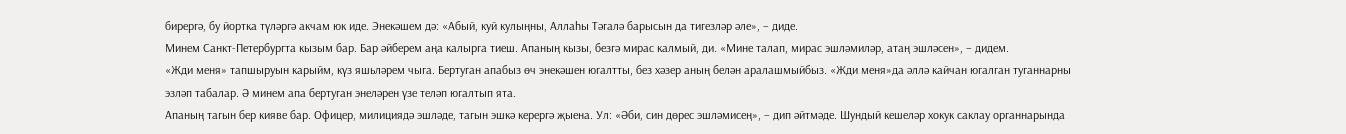бирергә, бу йортка түләргә акчам юк иде. Энекәшем дә: «Абый, куй кулыңны, Аллаһы Тәгалә барысын да тигезләр әле», – диде.
Минем Санкт-Петербургта кызым бар. Бар әйберем аңа калырга тиеш. Апаның кызы, безгә мирас калмый, ди. «Мине талап, мирас эшләмиләр, атаң эшләсен», – дидем.
«Жди меня» тапшыруын карыйм, күз яшьләрем чыга. Бертуган апабыз өч энекәшен югалтты, без хәзер аның белән аралашмыйбыз. «Жди меня»да әллә кайчан югалган туганнарны эзләп табалар. Ә минем апа бертуган энеләрен үзе теләп югалтып ята.
Апаның тагын бер кияве бар. Офицер, милициядә эшләде, тагын эшкә керергә җыена. Ул: «Әби, син дөрес эшләмисең», – дип әйтмәде. Шундый кешеләр хокук саклау органнарында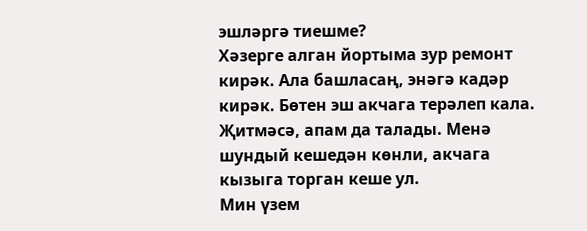эшләргә тиешме?
Хәзерге алган йортыма зур ремонт кирәк. Ала башласаң, энәгә кадәр кирәк. Бөтен эш акчага терәлеп кала. Җитмәсә, апам да талады. Менә шундый кешедән көнли, акчага кызыга торган кеше ул.
Мин үзем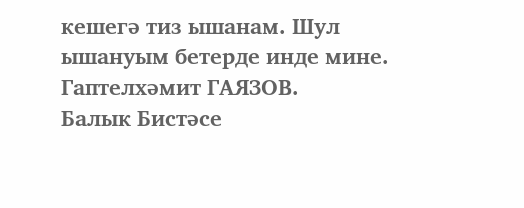кешегә тиз ышанам. Шул ышануым бетерде инде мине.
Гаптелхәмит ГАЯЗОВ.
Балык Бистәсе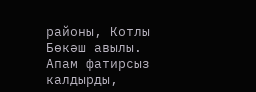районы, Котлы Бөкәш авылы.
Апам фатирсыз калдырды,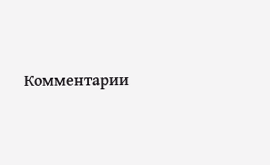Комментарии